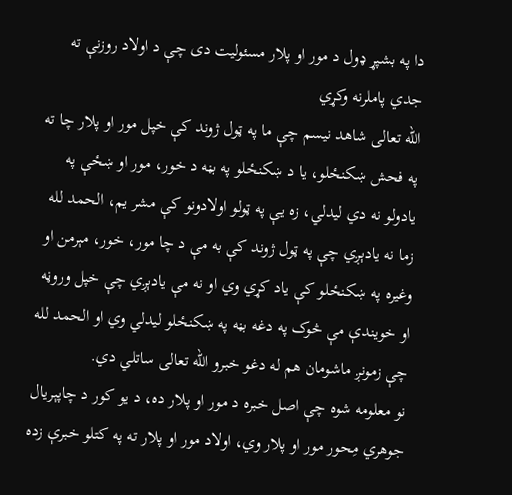دا په بشپړ ډول د مور او پلار مسئوليت دی چې د اولاد روزنې ته جدي پاملرنه وکړي
الله تعالی شاهد نيسم چې ما په ټول ژوند کې خپل مور او پلار چا ته په فحش ښکنځلو، يا د ښکنځلو په بڼه د خور، مور او ښځې په يادولو نه دي ليدلي، زه يې په ټولو اولادونو کې مشر يم، الحمد لله زما نه يادېږي چې په ټول ژوند کې به مې د چا مور، خور، مېرمن او وغيره په ښکنځلو کې ياد کړي وي او نه مې يادېږي چې خپل وروڼه او خويندې مې څوک په دغه بڼه په ښکنځلو ليدلي وي او الحمد لله چې زمونږ ماشومان هم له دغو خبرو الله تعالی ساتلي دي.
نو معلومه شوه چې اصل خبره د مور او پلار ده، د يو کور د چاپېريال جوهري مِحور مور او پلار وي، اولاد مور او پلار ته په کتلو خبرې زده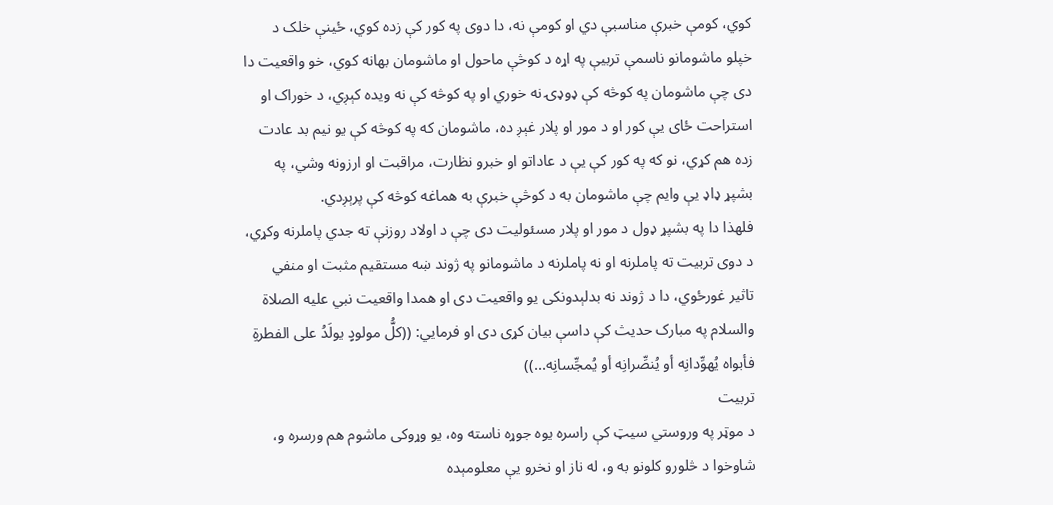کوي، کومې خبرې مناسبې دي او کومې نه، دا دوی په کور کې زده کوي، ځينې خلک د خپلو ماشومانو ناسمې تربيې په اړه د کوڅې ماحول او ماشومان بهانه کوي، خو واقعيت دا دی چې ماشومان په کوڅه کې ډوډۍ نه خوري او په کوڅه کې نه ويده کېږي، د خوراک او استراحت ځای يې کور او د مور او پلار غېږ ده، ماشومان که په کوڅه کې يو نيم بد عادت زده هم کړي، نو که په کور کې يې د عاداتو او خبرو نظارت، مراقبت او ارزونه وشي، په بشپړ ډاډ يې وايم چې ماشومان به د کوڅې خبرې به هماغه کوڅه کې پرېږدي.
فلهذا دا په بشپړ ډول د مور او پلار مسئوليت دی چې د اولاد روزنې ته جدي پاملرنه وکړي، د دوی تربيت ته پاملرنه او نه پاملرنه د ماشومانو په ژوند ښه مستقيم مثبت او منفي تاثير غورځوي، دا د ژوند نه بدلېدونکی يو واقعيت دی او همدا واقعيت نبي عليه الصلاة والسلام په مبارک حديث کې داسې بيان کړی دی او فرمايي: ((كلُّ مولودٍ يولَدُ على الفطرةِ فأبواه يُهوِّدانِه أو يُنصِّرانِه أو يُمجِّسانِه...))
تربيت
د موټر په وروستي سيټ کې راسره يوه جوړه ناسته وه، يو وړوکی ماشوم هم ورسره و، شاوخوا د څلورو کلونو به و، له ناز او نخرو يې معلومېده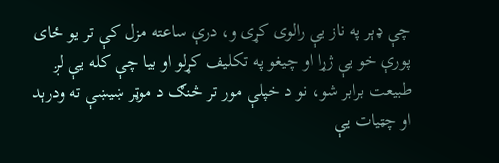چې ډېر په ناز يې رالوی کړی و، درې ساعته مزل کې تر يو ځای پورې خو يې ژړا او چيغو په تکليف کړلو او بيا چې کله يې لږ طبيعت برابر شو، نو د خپلې مور تر څنګ د موټر ښيښې ته ودرېد او چټيات يې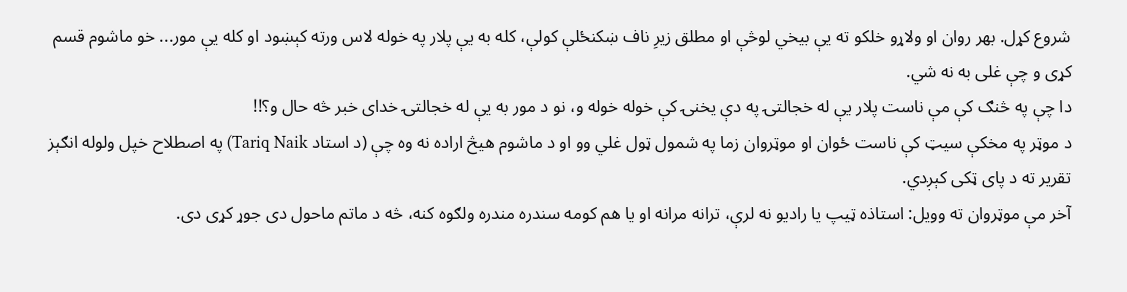شروع کړل. بهر روان او ولاړو خلکو ته يې بيخي لوڅې او مطلق زيرِ ناف ښکنځلې کولې، کله به يې پلار په خوله لاس ورته کېښود او کله يې مور... خو ماشوم قسم کړی و چې غلی به نه شي.
دا چې په څنګ کې مې ناست پلار يې له خجالتۍ په دې يخنۍ کې خوله خوله و، نو د مور به يې له خجالتۍ خدای خبر څه حال و؟!!
د موټر په مخکې سيټ کې ناست ځوان او موټروان زما په شمول ټول غلي وو او د ماشوم هيڅ اراده نه وه چې (د استاد Tariq Naik) په اصطلاح خپل ولوله انګېز تقرير ته د پای ټکی کېږدي.
آخر مې موټروان ته وويل: استاذه ټيپ يا راديو نه لرې، ترانه مرانه او يا هم کومه سندره مندره ولګوه کنه، څه د ماتم ماحول دی جوړ کړی دی.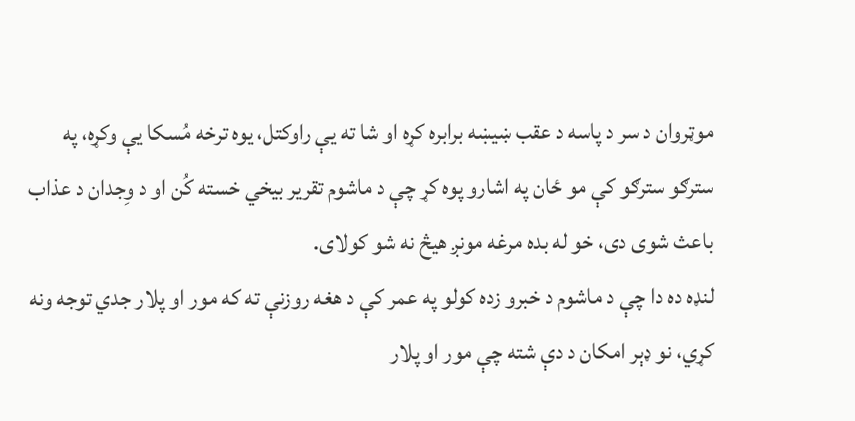موټروان د سر د پاسه د عقب ښيښه برابره کړه او شا ته يې راوکتل، يوه ترخه مُسکا يې وکړه، په سترګو سترګو کې مو ځان په اشارو پوه کړ چې د ماشوم تقرير بيخي خسته کُن او د وِجدان د عذاب باعث شوی دی، خو له بده مرغه مونږ هيڅ نه شو کولای.
لنډه ده دا چې د ماشوم د خبرو زده کولو په عمر کې د هغه روزنې ته که مور او پلار جدي توجه ونه کړي، نو ډېر امکان د دې شته چې مور او پلار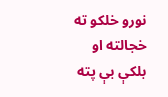نورو خلکو ته خجالته او بلکې بې پته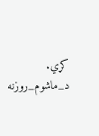کړي.
د_ماشوم_روزنه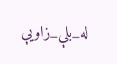له_بلې_زاويې